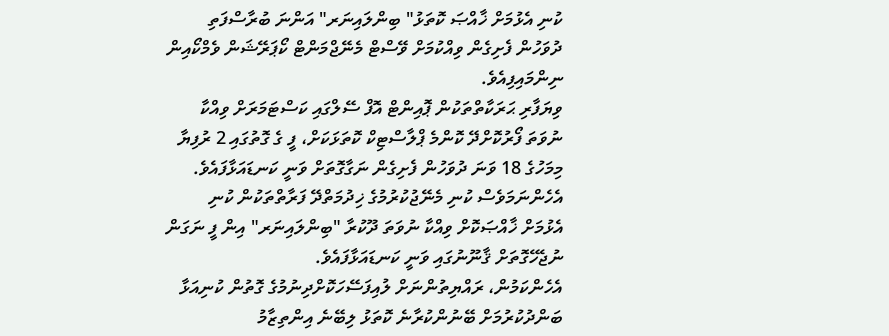ކުނި އެޅުމަށް ޚާއްޞަ ކޮތަޅު" ބިންލައިނަރ" އަންނަ ބުރާސްފަތި ދުވަހުން ފެށިގެން ވިއްކުމަށް ވޭސްޓް މެނޭޖްމަންޓް ކޯޕަރޭޝަން ވެމްކޯއިން ނިންމައިފިއެވެ.
ވިޔަފާރި ޙަރަކާތްތަކުން ޕޮއިންޓް އޮފް ސޭލްގައި ކަސްޓަމަރަށް ވިއްކާ ނުވަތަ ފޯރުކޮށްދޭ ކޮންމެ ޕްލާސްޓިކް ކޮތަޅަކަށް، ފީ ގެ ގޮތުގައި 2 ރުފިޔާ މިމަހުގެ 18 ވަނަ ދުވަހުން ފެށިގެން ނަގާގޮތަށް ވަނީ ކަނޑައަޅާފައެވެ. އެހެންނަމަވެސް ކުނި މެނޭޖުކުރުމުގެ ޚިދުމަތްދޭ ފަރާތްތަކުން ކުނި އެޅުމަށް ޚާއްޞަކޮށް ވިއްކާ ނުވަތަ ދޫކުރާ "ބިންލައިނަރ" އިން ފީ ނަގަން ނުޖެހޭގޮތަށް ޤާނޫނުގައި ވަނީ ކަނޑައަޅާފައެވެ.
އެހެންކަމުން، ރައްޔިތުންނަށް ލުއިފަސޭހަކޮށްދިނުމުގެ ގޮތުން ކުނިއަޅާ ބަންދުކުރުމަށް ބޭނުންކުރާނެ ކޮތަޅު ލިބޭނެ އިންތިޒާމު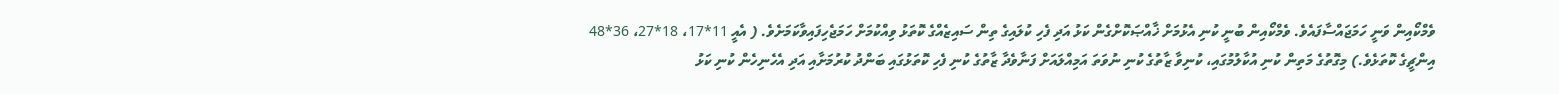ވެމްކޯއިން ވަނީ ހަމަޖައްސާފައެވެ. ވެމްކޯއިން ބުނީ ކުނި އެޅުމަށް ޚާއްޞަކޮށްގެން ކަޅު އަދި ފެހި ކުލައިގެ ތިން ސައިޒެއްގެ ކޮތަޅު ވިއްކުމަށް ހަމަޖެހިފައިވާކަމަށެވެ. ( އެއީ 11*17، 18*27، 36*48 އިންޗީގެ ކޮތަޅެވެ.) މިގޮތުގެ މަތިން ކުނި އުކާލުމުގައި، ކުނިވާ ޒާތުގެ ކުނި ނުވަތަ އަމިއްލައަށް ފަނާވެދާ ޒާތުގެ ކުނި ފެހި ކޮތަޅުގައި ބަންދު ކުރުމަށާއި އަދި އެހެނިހެން ކުނި ކަޅު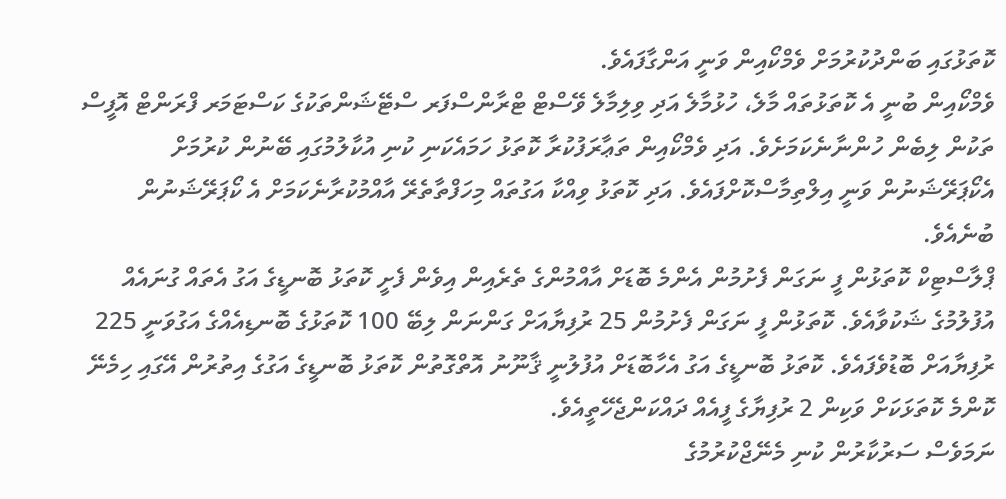ކޮތަޅުގައި ބަންދުކުރުމަށް ވެމްކޯއިން ވަނީ އަންގާފައެވެ.
ވެމްކޯއިން ބުނީ އެ ކޮތަޅުތައް މާލެ، ހުޅުމާލެ އަދި ވިލިމާލެ ވޭސްޓް ޓްރާންސްފަރ ސްޓޭޝަންތަކުގެ ކަސްޓަމަރ ފްރަންޓް އޮފީސް ތަކުން ލިބެން ހުންނާނެކަމަށެވެ. އަދި ވެމްކޯއިން ތަޢާރަފުކުރާ ކޮތަޅު ހަމައެކަނި ކުނި އުކާލުމުގައި ބޭނުން ކުރުމަށް އެކޯޕަރޭޝަނުން ވަނީ އިލްތިމާސްކޮށްފައެވެ. އަދި ކޮތަޅު ވިއްކާ އަގުތައް މިހަފްތާތެރޭ އާއްމުކުރާނެކަމަށް އެ ކޯޕަރޭޝަނުން ބުނެއެވެ.
ޕްލާސްޓިކް ކޮތަޅުން ފީ ނަގަން ފެށުމުން އެންމެ ބޮޑަށް އާއްމުންގެ ތެރެއިން އިވެން ފެށީ ކޮތަޅު ބޮނޑީގެ އަގު އެތައް ގުނައެއް އުފުލުމުގެ ޝަކުވާއެވެ. ކޮތަޅުން ފީ ނަގަން ފެށުމުން 25 ރުފިޔާއަށް ގަންނަން ލިބޭ 100 ކޮތަޅުގެ ބޮނޑިއެއްގެ އަގުވަނީ 225 ރުފިޔާއަށް ބޮޑުވެފައެވެ. ކޮތަޅު ބޮނޑީގެ އަގު އެހާބޮޑަށް އުފުލުނީ ޤާނޫނު އޮތްގޮތުން ކޮތަޅު ބޮނޑީގެ އަގުގެ އިތުރުން އޭގައި ހިމެނޭ ކޮންމެ ކޮތަޅަކަށް ވަކިން 2 ރުފިޔާގެ ފީއެއް ދައްކަންޖެހޭތީއެވެ.
ނަމަވެސް ސަރުކާރުން ކުނި މެނޭޖްކުރުމުގެ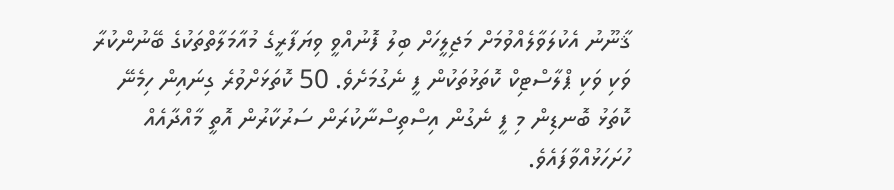ޤާނޫނު އެކުލަވާލެއްވުމަށް މަޖިލީހަށް ބިލު ފޮނުއްވީ ވިޔަފާރީގެ މުއާމަލާތްތަކުގެ ބޭނުންކުރާ ވަކި ވަކި ޕްލާސްޓިކް ކޮތަޅުތަކުން ފީ ނެގުމަށެވެ. 50 ކޮތަޅަށްވުރެ ގިނައިން ހިމެނޭ ކޮތަޅު ބޮނޑިން މި ފީ ނެގުން އިސްތިސްނާކުރަން ސަރުކާރުން އޮތީ މާއްދާއެއް ހުށަހަޅުއްވާފައެވެ.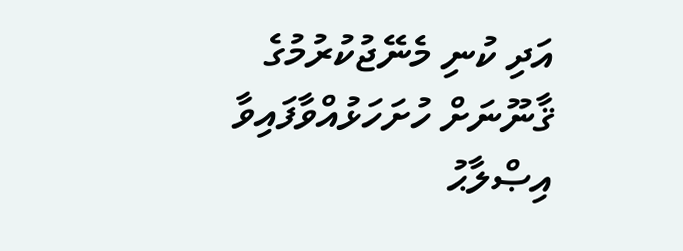އަދި ކުނި މެނޭޖުކުރުމުގެ ޤާނޫނަށް ހުށަހަޅުއްވާފައިވާ އިޞްލާޙު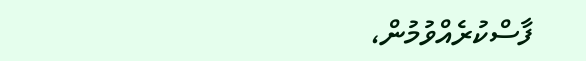ފާސްކުރެއްވުމުން،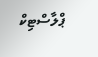ޕްލާސްޓިކް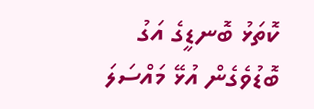ކޮތަޅު ބޮނޑީގެ އަގު ބޮޑުވެގެން އުޅޭ މައްސަލަ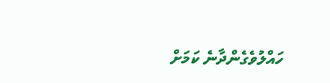ހައްލުވެގެންދާނެ ކަމަށް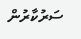ސަރުކާރުން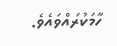ހާމަކުރައްވައެވެ.